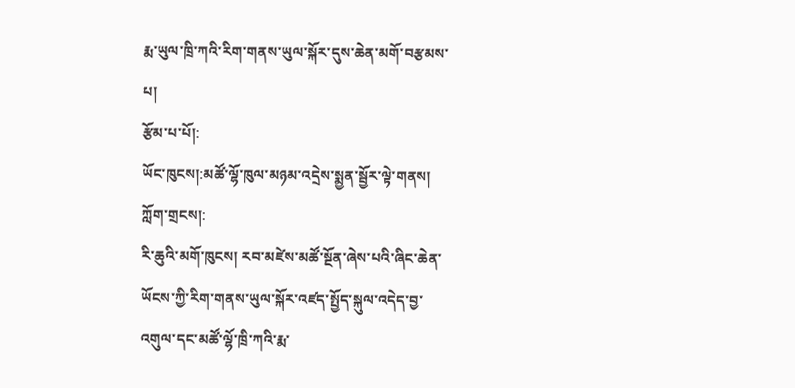རྨ་ཡུལ་ཁྲི་ཀའི་རིག་གནས་ཡུལ་སྐོར་དུས་ཆེན་མགོ་བརྩམས་པ།
རྩོམ་པ་པོ།:
ཡོང་ཁུངས།:མཚོ་ལྷོ་ཁུལ་མཉམ་འདྲེས་སྨྱན་སྦྱོར་ལྟེ་གནས།
ཀློག་གྲངས།:
རི་ཆུའི་མགོ་ཁུངས། རབ་མཛེས་མཚོ་སྔོན་ཞེས་པའི་ཞིང་ཆེན་ཡོངས་ཀྱི་རིག་གནས་ཡུལ་སྐོར་འཛད་སྤྱོད་སྐུལ་འདེད་བྱ་འགུལ་དང་མཚོ་ལྷོ་ཁྲི་ཀའི་རྨ་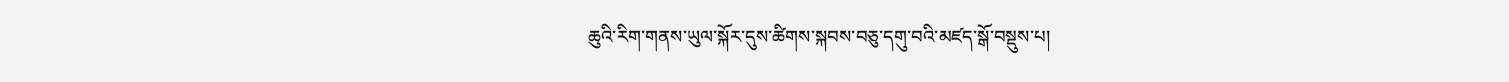ཆུའི་རིག་གནས་ཡུལ་སྐོར་དུས་ཚིགས་སྐབས་བཅུ་དགུ་བའི་མཛད་སྒོ་བསྡུས་པ།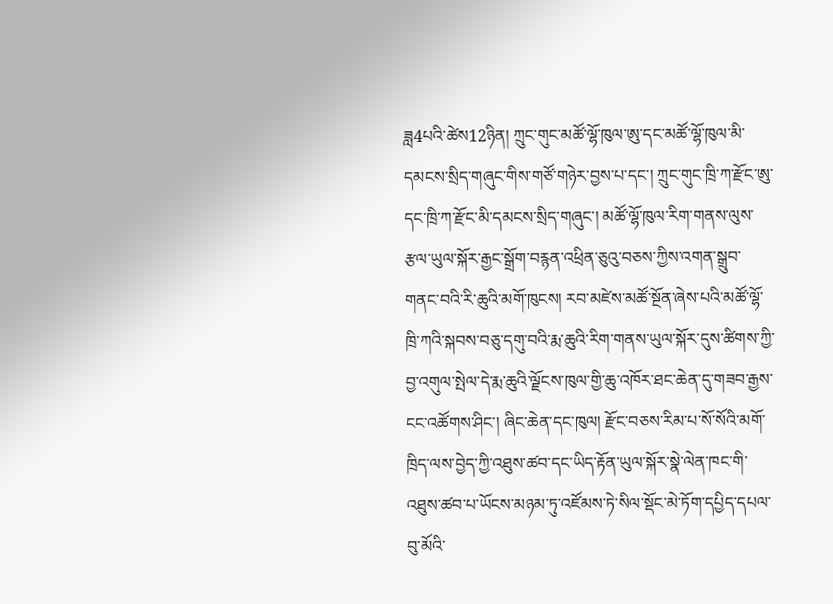ཟླ4པའི་ཚེས12ཉིན། ཀྲུང་གུང་མཚོ་ལྷོ་ཁུལ་ཨུ་དང་མཚོ་ལྷོ་ཁུལ་མི་དམངས་སྲིད་གཞུང་གིས་གཙོ་གཉེར་བྱས་པ་དང་། ཀྲུང་གུང་ཁྲི་ཀ་རྫོང་ཨུ་དང་ཁྲི་ཀ་རྫོང་མི་དམངས་སྲིད་གཞུང་། མཚོ་ལྷོ་ཁུལ་རིག་གནས་ལུས་རྩལ་ཡུལ་སྐོར་རྒྱང་སྒྲོག་བརྙན་འཕྲིན་ཅུའུ་བཅས་ཀྱིས་འགན་སྒྲུབ་གནང་བའི་རི་ཆུའི་མགོ་ཁུངས། རབ་མཛེས་མཚོ་སྔོན་ཞེས་པའི་མཚོ་ལྷོ་ཁྲི་ཀའི་སྐབས་བཅུ་དགུ་བའི་རྨ་ཆུའི་རིག་གནས་ཡུལ་སྐོར་དུས་ཚིགས་ཀྱི་བྱ་འགུལ་སྤེལ་དེ་རྨ་ཆུའི་ལྗོངས་ཁུལ་གྱི་ཆུ་འཁོར་ཐང་ཆེན་དུ་གཟབ་རྒྱས་ངང་འཚོགས་ཤིང་། ཞིང་ཆེན་དང་ཁུལ། རྫོང་བཅས་རིམ་པ་སོ་སོའི་མགོ་ཁྲིད་ལས་བྱེད་ཀྱི་འཐུས་ཚབ་དང་ཡིད་རྟོན་ཡུལ་སྐོར་སྣེ་ལེན་ཁང་གི་འཐུས་ཚབ་པ་ཡོངས་མཉམ་ཏུ་འཛོམས་ཏེ་སིལ་སྡོང་མེ་ཏོག་དཔྱིད་དཔལ་བུ་མོའི་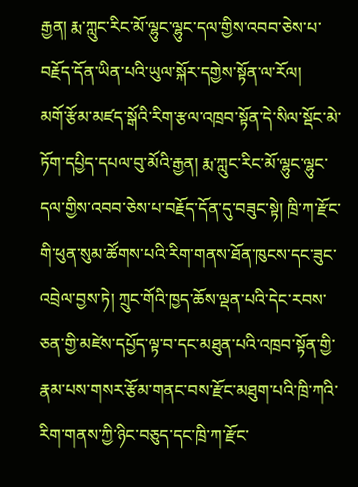རྒྱན། རྨ་ཀླུང་རིང་མོ་ལྷུང་ལྷུང་དལ་གྱིས་འབབ་ཅེས་པ་བརྗོད་དོན་ཡིན་པའི་ཡུལ་སྐོར་དགྱེས་སྟོན་ལ་རོལ།
མགོ་རྩོམ་མཛད་སྒོའི་རིག་རྩལ་འཁྲབ་སྟོན་དེ་སིལ་སྡོང་མེ་ཏོག་དཔྱིད་དཔལ་བུ་མོའི་རྒྱན། རྨ་ཀླུང་རིང་མོ་ལྷུང་ལྷུང་དལ་གྱིས་འབབ་ཅེས་པ་བརྗོད་དོན་དུ་བཟུང་སྟེ། ཁྲི་ཀ་རྫོང་གི་ཕུན་སུམ་ཚོགས་པའི་རིག་གནས་ཐོན་ཁུངས་དང་ཟུང་འབྲེལ་བྱས་ཏེ། ཀྲུང་གོའི་ཁྱད་ཆོས་ལྡན་པའི་དེང་རབས་ཅན་གྱི་མཛེས་དཔྱོད་ལྟ་བ་དང་མཐུན་པའི་འཁྲབ་སྟོན་གྱི་རྣམ་པས་གསར་རྩོམ་གནང་བས་རྫོང་མཐུག་པའི་ཁྲི་ཀའི་རིག་གནས་ཀྱི་ཉིང་བཅུད་དང་ཁྲི་ཀ་རྫོང་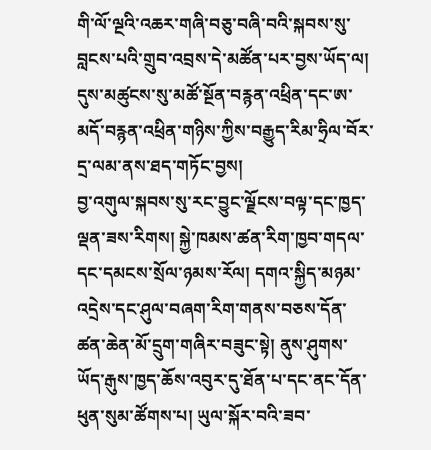གི་ལོ་ལྔའི་འཆར་གཞི་བཅུ་བཞི་བའི་སྐབས་སུ་བླངས་པའི་གྲུབ་འབྲས་དེ་མཚོན་པར་བྱས་ཡོད་ལ། དུས་མཚུངས་སུ་མཚོ་སྔོན་བརྙན་འཕྲིན་དང་ཨ་མདོ་བརྙན་འཕྲིན་གཉིས་ཀྱིས་བརྒྱུད་རིམ་ཧྲིལ་བོར་དྲ་ལམ་ནས་ཐད་གཏོང་བྱས།
བྱ་འགུལ་སྐབས་སུ་རང་བྱུང་ལྗོངས་བལྟ་དང་ཁྱད་ལྡན་ཟས་རིགས། སྐྱེ་ཁམས་ཚན་རིག་ཁྱབ་གདལ་དང་དམངས་སྲོལ་ཉམས་རོལ། དགའ་སྐྱིད་མཉམ་འདྲེས་དང་ཤུལ་བཞག་རིག་གནས་བཅས་དོན་ཚན་ཆེན་མོ་དྲུག་གཞིར་བཟུང་སྟེ། ནུས་ཤུགས་ཡོད་རྒུས་ཁྱད་ཆོས་འབུར་དུ་ཐོན་པ་དང་ནང་དོན་ཕུན་སུམ་ཚོགས་པ། ཡུལ་སྐོར་བའི་ཟབ་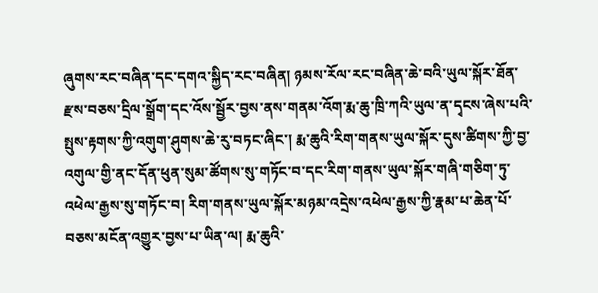ཞུགས་རང་བཞིན་དང་དགའ་སྐྱིད་རང་བཞིན། ཉམས་རོལ་རང་བཞིན་ཆེ་བའི་ཡུལ་སྐོར་ཐོན་རྫས་བཅས་དྲིལ་སྒྲོག་དང་འོས་སྦྱོར་བྱས་ནས་གནམ་འོག་རྨ་ཆུ་ཁྲི་ཀའི་ཡུལ་ན་དྭངས་ཞེས་པའི་སྤུས་རྟགས་ཀྱི་འགུག་ཤུགས་ཆེ་རུ་བཏང་ཞིང་། རྨ་ཆུའི་རིག་གནས་ཡུལ་སྐོར་དུས་ཚིགས་ཀྱི་བྱ་འགུལ་གྱི་ནང་དོན་ཕུན་སུམ་ཚོགས་སུ་གཏོང་བ་དང་རིག་གནས་ཡུལ་སྐོར་གཞི་གཅིག་ཏུ་འཕེལ་རྒྱས་སུ་གཏོང་བ། རིག་གནས་ཡུལ་སྐོར་མཉམ་འདྲེས་འཕེལ་རྒྱས་ཀྱི་རྣམ་པ་ཆེན་པོ་བཅས་མངོན་འགྱུར་བྱས་པ་ཡིན་ལ། རྨ་ཆུའི་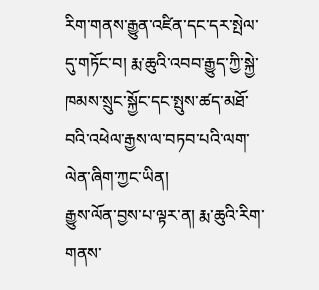རིག་གནས་རྒྱུན་འཛིན་དང་དར་སྤེལ་དུ་གཏོང་བ། རྨ་ཆུའི་འབབ་རྒྱུད་ཀྱི་སྐྱེ་ཁམས་སྲུང་སྐྱོང་དང་སྤུས་ཚད་མཐོ་བའི་འཕེལ་རྒྱས་ལ་བཏབ་པའི་ལག་ལེན་ཞིག་ཀྱང་ཡིན།
རྒྱུས་ལོན་བྱས་པ་ལྟར་ན། རྨ་ཆུའི་རིག་གནས་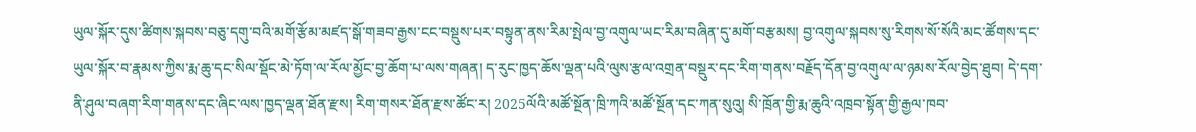ཡུལ་སྐོར་དུས་ཚིགས་སྐབས་བཅུ་དགུ་བའི་མགོ་རྩོམ་མཛད་སྒོ་གཟབ་རྒྱས་ངང་བསྡུས་པར་བསྟུན་ནས་རིམ་སྤེལ་བྱ་འགུལ་ཡང་རིམ་བཞིན་དུ་མགོ་བརྩམས། བྱ་འགུལ་སྐབས་སུ་རིགས་སོ་སོའི་མང་ཚོགས་དང་ཡུལ་སྐོར་བ་རྣམས་ཀྱིས་རྨ་ཆུ་དང་སིལ་སྡོང་མེ་ཏོག་ལ་རོལ་མྱོང་བྱ་ཆོག་པ་ལས་གཞན། ད་རུང་ཁྱད་ཆོས་ལྡན་པའི་ལུས་རྩལ་འགྲན་བསྡུར་དང་རིག་གནས་བརྗོད་དོན་བྱ་འགུལ་ལ་ཉམས་རོལ་བྱེད་ཐུབ། དེ་དག་ནི་ཤུལ་བཞག་རིག་གནས་དང་ཞིང་ལས་ཁྱད་ལྡན་ཐོན་རྫས། རིག་གསར་ཐོན་རྫས་ཚོང་ར། 2025ལོའི་མཚོ་སྔོན་ཁྲི་ཀའི་མཚོ་སྔོན་དང་ཀན་སུའུ། སི་ཁྲོན་གྱི་རྨ་ཆུའི་འཁྲབ་སྟོན་གྱི་རྒྱལ་ཁབ་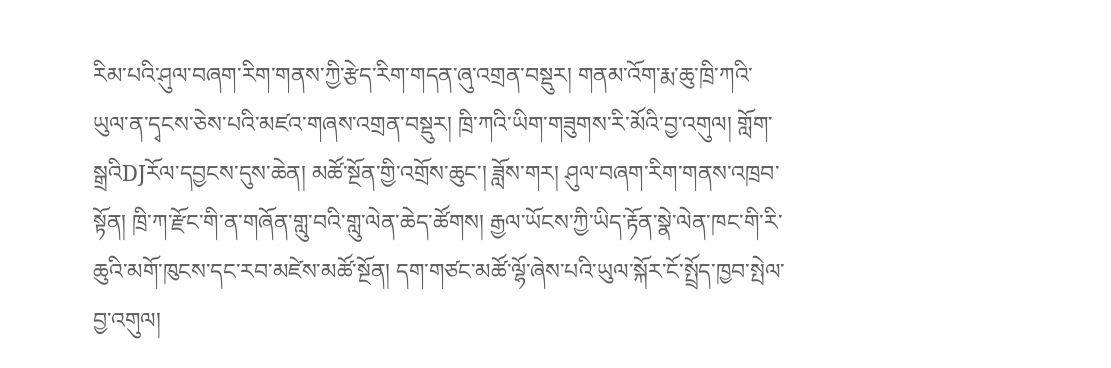རིམ་པའི་ཤུལ་བཞག་རིག་གནས་ཀྱི་རྩེད་རིག་གདན་ཞུ་འགྲན་བསྡུར། གནམ་འོག་རྨ་ཆུ་ཁྲི་ཀའི་ཡུལ་ན་དྭངས་ཅེས་པའི་མཛའ་གཞས་འགྲན་བསྡུར། ཁྲི་ཀའི་ཡིག་གཟུགས་རི་མོའི་བྱ་འགུལ། གློག་སྒྲའིDJརོལ་དབྱངས་དུས་ཆེན། མཚོ་སྔོན་གྱི་འགྲོས་ཆུང་། ཟློས་གར། ཤུལ་བཞག་རིག་གནས་འཁྲབ་སྟོན། ཁྲི་ཀ་རྫོང་གི་ན་གཞོན་གླུ་བའི་གླུ་ལེན་ཆེད་ཚོགས། རྒྱལ་ཡོངས་ཀྱི་ཡིད་རྟོན་སྣེ་ལེན་ཁང་གི་རི་ཆུའི་མགོ་ཁུངས་དང་རབ་མཛེས་མཚོ་སྔོན། དག་གཙང་མཚོ་ལྷོ་ཞེས་པའི་ཡུལ་སྐོར་ངོ་སྤྲོད་ཁྱབ་སྤེལ་བྱ་འགུལ།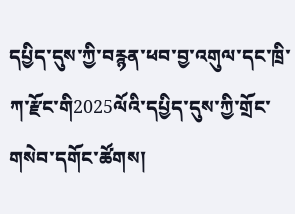དཔྱིད་དུས་ཀྱི་བརྙན་ཕབ་བྱ་འགུལ་དང་ཁྲི་ཀ་རྫོང་གི2025ལོའི་དཔྱིད་དུས་ཀྱི་གྲོང་གསེབ་དགོང་ཚོགས།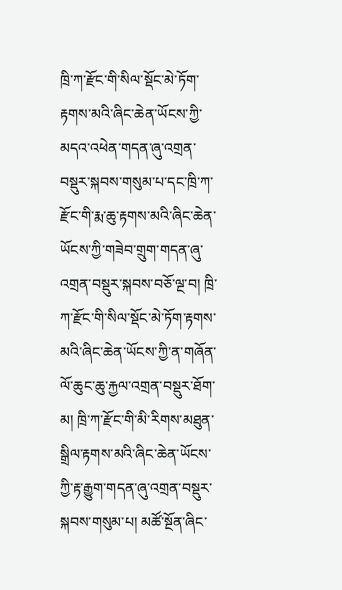ཁྲི་ཀ་རྫོང་གི་སིལ་སྡོང་མེ་ཏོག་རྟགས་མའི་ཞིང་ཆེན་ཡོངས་ཀྱི་མདའ་འཕེན་གདན་ཞུ་འགྲན་བསྡུར་སྐབས་གསུམ་པ་དང་ཁྲི་ཀ་རྫོང་གི་རྨ་ཆུ་རྟགས་མའི་ཞིང་ཆེན་ཡོངས་ཀྱི་གཟེབ་གྲུག་གདན་ཞུ་འགྲན་བསྡུར་སྐབས་བཅོ་ལྔ་བ། ཁྲི་ཀ་རྫོང་གི་སིལ་སྡོང་མེ་ཏོག་རྟགས་མའི་ཞིང་ཆེན་ཡོངས་ཀྱི་ན་གཞོན་ལོ་ཆུང་ཆུ་རྐྱལ་འགྲན་བསྡུར་ཐོག་མ། ཁྲི་ཀ་རྫོང་གི་མི་རིགས་མཐུན་སྒྲིལ་རྟགས་མའི་ཞིང་ཆེན་ཡོངས་ཀྱི་རྟ་རྒྱུག་གདན་ཞུ་འགྲན་བསྡུར་སྐབས་གསུམ་པ། མཚོ་སྔོན་ཞིང་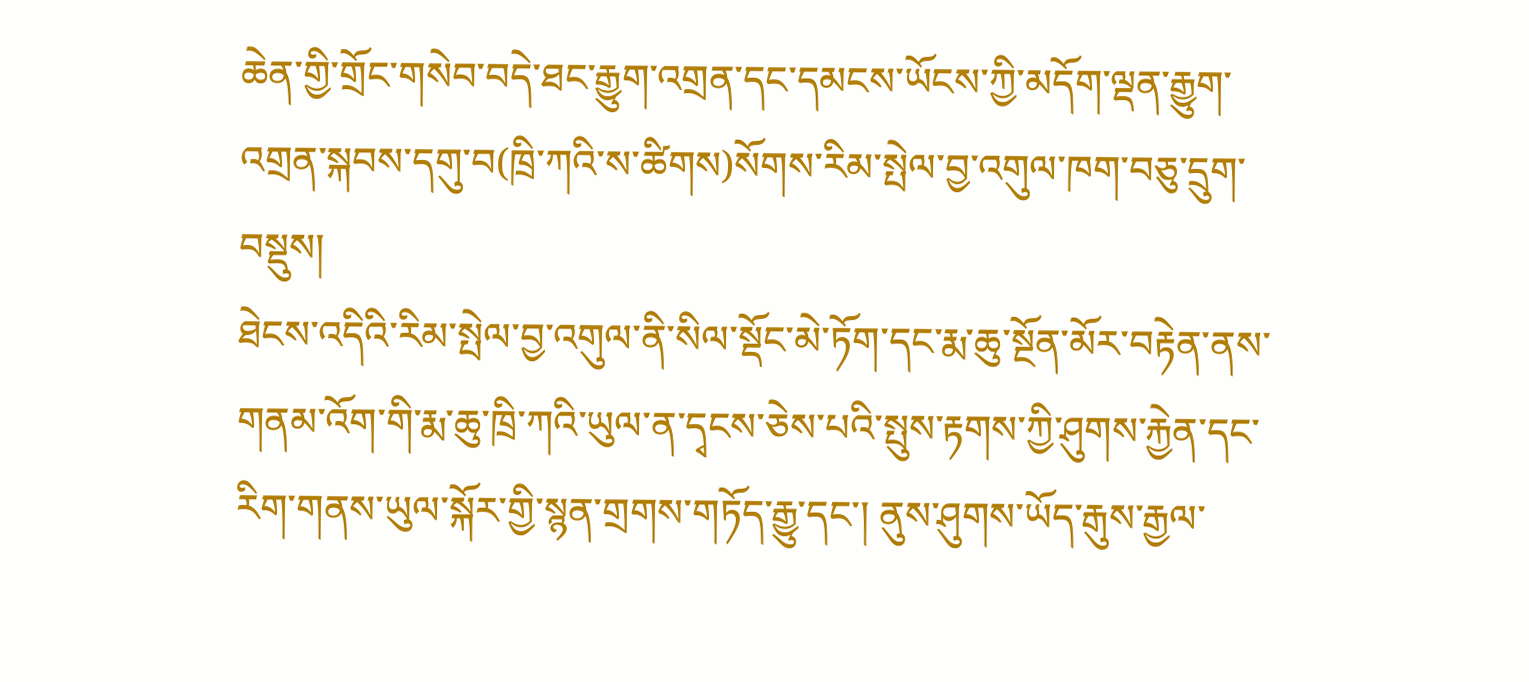ཆེན་གྱི་གྲོང་གསེབ་བདེ་ཐང་རྒྱུག་འགྲན་དང་དམངས་ཡོངས་ཀྱི་མདོག་ལྡན་རྒྱུག་འགྲན་སྐབས་དགུ་བ(ཁྲི་ཀའི་ས་ཚིགས)སོགས་རིམ་སྤེལ་བྱ་འགུལ་ཁག་བཅུ་དྲུག་བསྡུས།
ཐེངས་འདིའི་རིམ་སྤེལ་བྱ་འགུལ་ནི་སིལ་སྡོང་མེ་ཏོག་དང་རྨ་ཆུ་སྔོན་མོར་བརྟེན་ནས་གནམ་འོག་གི་རྨ་ཆུ་ཁྲི་ཀའི་ཡུལ་ན་དྭངས་ཅེས་པའི་སྤུས་རྟགས་ཀྱི་ཤུགས་རྐྱེན་དང་རིག་གནས་ཡུལ་སྐོར་གྱི་སྙན་གྲགས་གཏོད་རྒྱུ་དང་། ནུས་ཤུགས་ཡོད་རྒུས་རྒྱལ་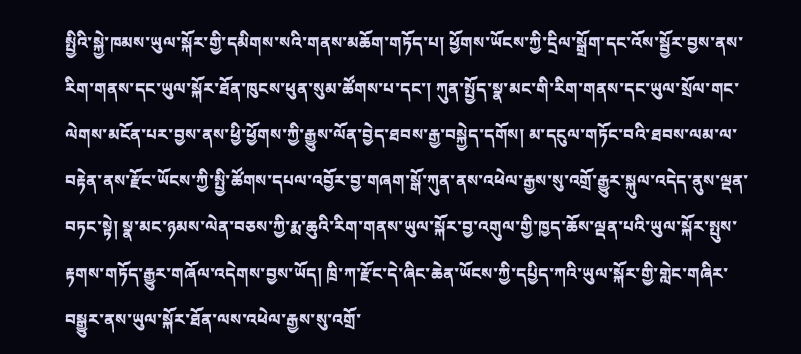སྤྱིའི་སྐྱེ་ཁམས་ཡུལ་སྐོར་གྱི་དམིགས་སའི་གནས་མཆོག་གཏོད་པ། ཕྱོགས་ཡོངས་ཀྱི་དྲིལ་སྒྲོག་དང་འོས་སྦྱོར་བྱས་ནས་རིག་གནས་དང་ཡུལ་སྐོར་ཐོན་ཁུངས་ཕུན་སུམ་ཚོགས་པ་དང་། ཀུན་སྤྱོད་སྣ་མང་གི་རིག་གནས་དང་ཡུལ་སྲོལ་གང་ལེགས་མངོན་པར་བྱས་ནས་ཕྱི་ཕྱོགས་ཀྱི་རྒྱུས་ལོན་བྱེད་ཐབས་རྒྱ་བསྐྱེད་དགོས། མ་དངུལ་གཏོང་བའི་ཐབས་ལམ་ལ་བརྟེན་ནས་རྫོང་ཡོངས་ཀྱི་སྤྱི་ཚོགས་དཔལ་འབྱོར་བྱ་གཞག་སྒོ་ཀུན་ནས་འཕེལ་རྒྱས་སུ་འགྲོ་རྒྱུར་སྐུལ་འདེད་ནུས་ལྡན་བཏང་སྟེ། སྣ་མང་ཉམས་ལེན་བཅས་ཀྱི་རྨ་ཆུའི་རིག་གནས་ཡུལ་སྐོར་བྱ་འགུལ་གྱི་ཁྱད་ཆོས་ལྡན་པའི་ཡུལ་སྐོར་སྤུས་རྟགས་གཏོད་རྒྱུར་གཞོལ་འདེགས་བྱས་ཡོད། ཁྲི་ཀ་རྫོང་དེ་ཞིང་ཆེན་ཡོངས་ཀྱི་དཔྱིད་ཀའི་ཡུལ་སྐོར་གྱི་གླེང་གཞིར་བསྒྱུར་ནས་ཡུལ་སྐོར་ཐོན་ལས་འཕེལ་རྒྱས་སུ་འགྲོ་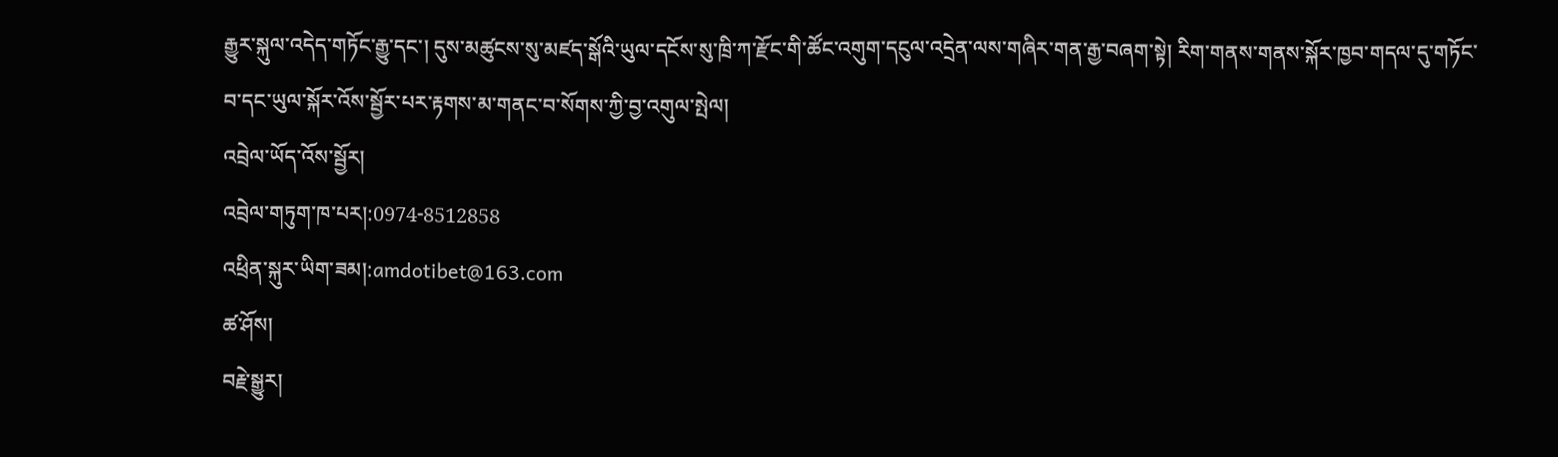རྒྱུར་སྐུལ་འདེད་གཏོང་རྒྱུ་དང་། དུས་མཚུངས་སུ་མཛད་སྒོའི་ཡུལ་དངོས་སུ་ཁྲི་ཀ་རྫོང་གི་ཚོང་འགུག་དངུལ་འདྲེན་ལས་གཞིར་གན་རྒྱ་བཞག་སྟེ། རིག་གནས་གནས་སྐོར་ཁྱབ་གདལ་དུ་གཏོང་བ་དང་ཡུལ་སྐོར་འོས་སྦྱོར་པར་རྟགས་མ་གནང་བ་སོགས་ཀྱི་བྱ་འགུལ་སྤེལ།
འབྲེལ་ཡོད་འོས་སྦྱོར།
འབྲེལ་གཏུག་ཁ་པར།:0974-8512858
འཕྲིན་སྐུར་ཡིག་ཟམ།:amdotibet@163.com
ཚ་ཤོས།
བརྗེ་སྒྱུར།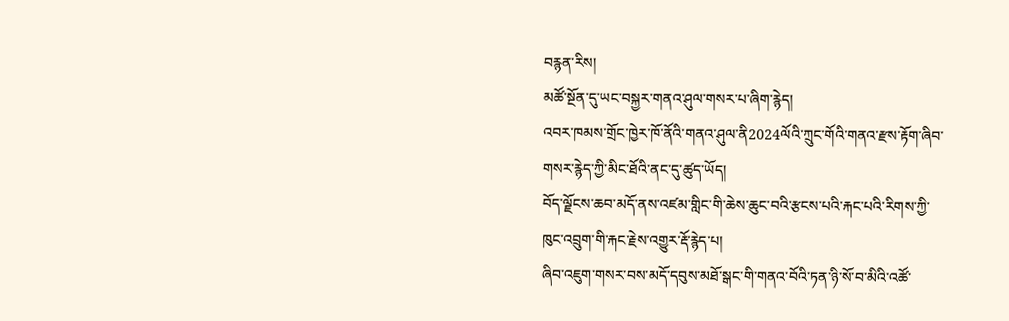བརྙན་རིས།
མཚོ་སྔོན་དུ་ཡང་བསྐྱར་གནའ་ཤུལ་གསར་པ་ཞིག་རྙེད།
འབར་ཁམས་གྲོང་ཁྱེར་ཁོ་ནོའི་གནའ་ཤུལ་ནི2024ལོའི་ཀྲུང་གོའི་གནའ་རྫས་རྟོག་ཞིབ་གསར་རྙེད་ཀྱི་མིང་ཐོའི་ནང་དུ་ཚུད་ཡོད།
བོད་ལྗོངས་ཆབ་མདོ་ནས་འཛམ་གླིང་གི་ཆེས་ཆུང་བའི་རྩངས་པའི་རྐང་པའི་རིགས་ཀྱི་ཁུང་འབྲུག་གི་རྐང་རྗེས་འགྱུར་རྡོ་རྙེད་པ།
ཞིབ་འཇུག་གསར་བས་མདོ་དབུས་མཐོ་སྒང་གི་གནའ་བོའི་ཏན་ཉི་སོ་བ་མིའི་འཚོ་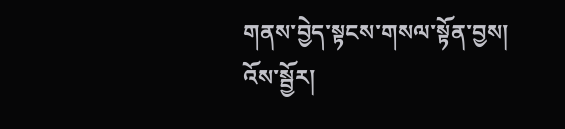གནས་བྱེད་སྟངས་གསལ་སྟོན་བྱས།
འོས་སྦྱོར།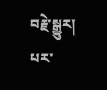བརྗེ་སྒྱུར།
པར་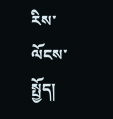རིས་ལོངས་སྤྱོད།